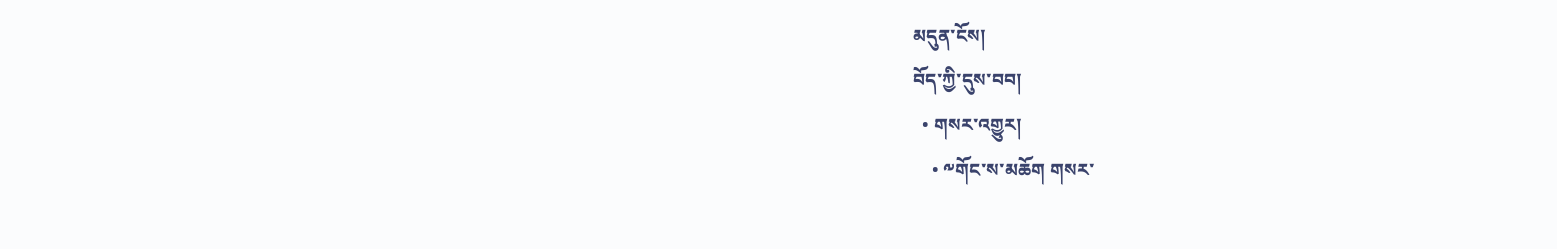མདུན་ངོས།
བོད་ཀྱི་དུས་བབ།
  • གསར་འགྱུར།
    • ༸གོང་ས་མཆོག གསར་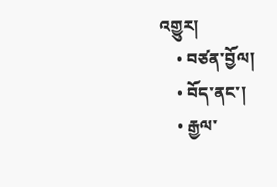འགྱུར།
    • བཙན་བྱོལ།
    • བོད་ནང་།
    • རྒྱལ་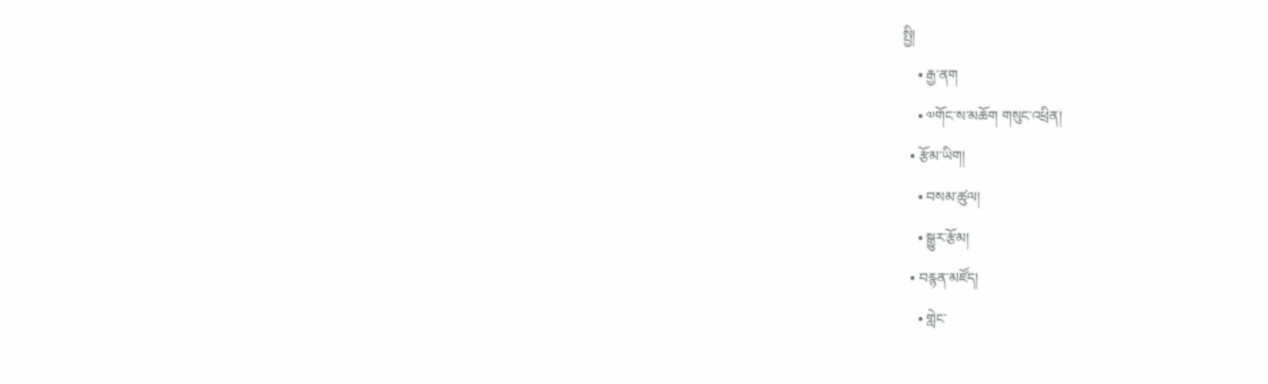སྤྱི།
    • རྒྱ་ནག
    • ༧གོང་ས་མཆོག གསུང་འཕྲིན།
  • རྩོམ་ཡིག།
    • བསམ་ཚུལ།
    • སྒྱུར་རྩོམ།
  • བརྙན་མཛོད།
    • གླེང་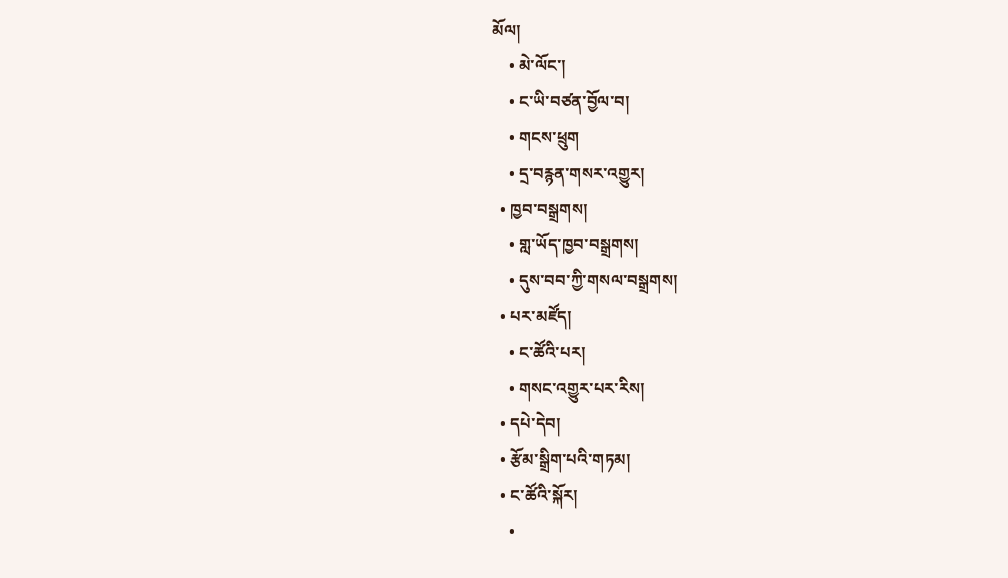མོལ།
    • མེ་ལོང་།
    • ང་ཡི་བཙན་བྱོལ་བ།
    • གངས་ཕྲུག
    • དྲ་བརྙན་གསར་འགྱུར།
  • ཁྱབ་བསྒྲགས།
    • གླ་ཡོད་ཁྱབ་བསྒྲགས།
    • དུས་བབ་ཀྱི་གསལ་བསྒྲགས།
  • པར་མཛོད།
    • ང་ཚོའི་པར།
    • གསང་འགྱུར་པར་རིས།
  • དཔེ་དེབ།
  • རྩོམ་སྒྲིག་པའི་གཏམ།
  • ང་ཚོའི་སྐོར།
    •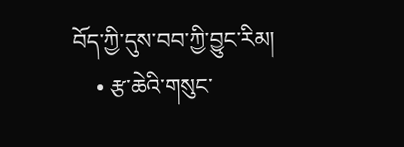བོད་ཀྱི་དུས་བབ་ཀྱི་བྱུང་རིམ།
    • རྩ་ཆེའི་གསུང་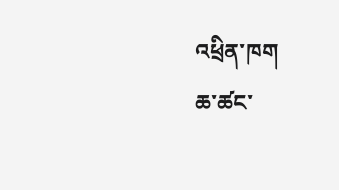འཕྲིན་ཁག
ཆ་ཚང་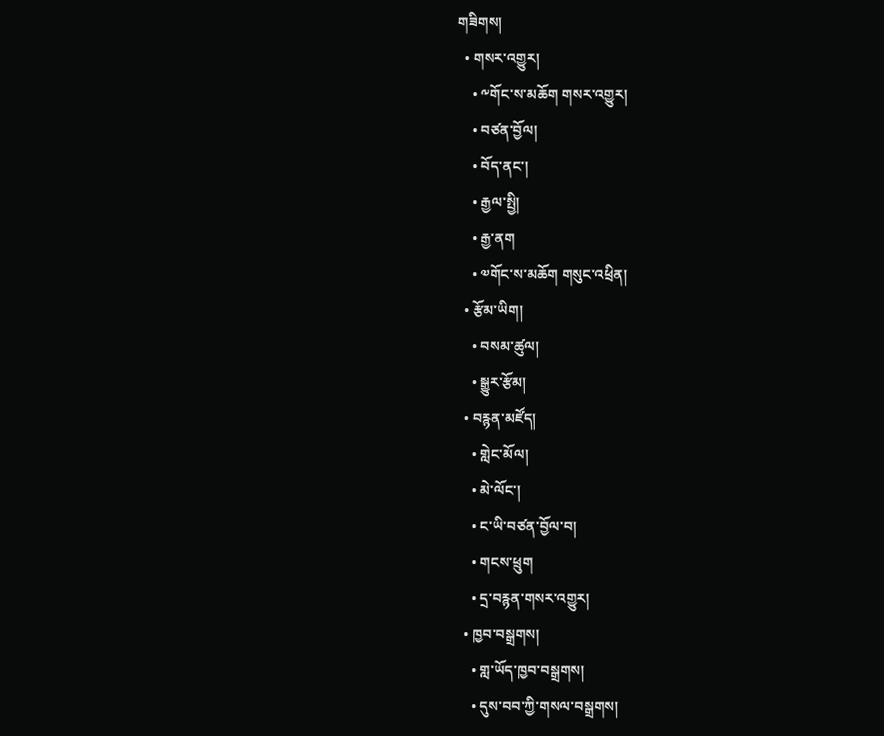གཟིགས།
  • གསར་འགྱུར།
    • ༸གོང་ས་མཆོག གསར་འགྱུར།
    • བཙན་བྱོལ།
    • བོད་ནང་།
    • རྒྱལ་སྤྱི།
    • རྒྱ་ནག
    • ༧གོང་ས་མཆོག གསུང་འཕྲིན།
  • རྩོམ་ཡིག།
    • བསམ་ཚུལ།
    • སྒྱུར་རྩོམ།
  • བརྙན་མཛོད།
    • གླེང་མོལ།
    • མེ་ལོང་།
    • ང་ཡི་བཙན་བྱོལ་བ།
    • གངས་ཕྲུག
    • དྲ་བརྙན་གསར་འགྱུར།
  • ཁྱབ་བསྒྲགས།
    • གླ་ཡོད་ཁྱབ་བསྒྲགས།
    • དུས་བབ་ཀྱི་གསལ་བསྒྲགས།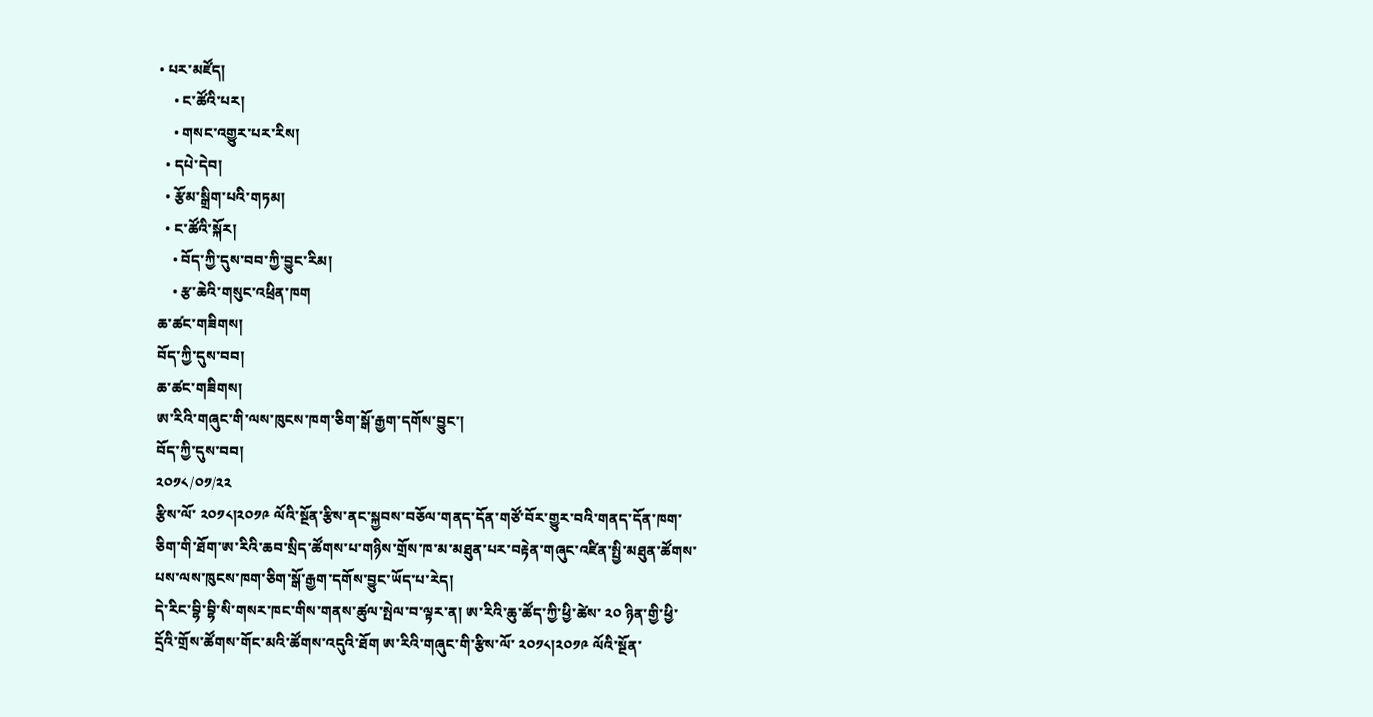• པར་མཛོད།
    • ང་ཚོའི་པར།
    • གསང་འགྱུར་པར་རིས།
  • དཔེ་དེབ།
  • རྩོམ་སྒྲིག་པའི་གཏམ།
  • ང་ཚོའི་སྐོར།
    • བོད་ཀྱི་དུས་བབ་ཀྱི་བྱུང་རིམ།
    • རྩ་ཆེའི་གསུང་འཕྲིན་ཁག
ཆ་ཚང་གཟིགས།
བོད་ཀྱི་དུས་བབ།
ཆ་ཚང་གཟིགས།
ཨ་རིའི་གཞུང་གི་ལས་ཁུངས་ཁག་ཅིག་སྒོ་རྒྱག་དགོས་བྱུང་།
བོད་ཀྱི་དུས་བབ།
༢༠༡༨/༠༡/༢༢
རྩིས་ལོ་ ༢༠༡༨།༢༠༡༩ ལོའི་སྔོན་རྩིས་ནང་སྐྱབས་བཅོལ་གནད་དོན་གཙོ་བོར་གྱུར་བའི་གནད་དོན་ཁག་ཅིག་གི་ཐོག་ཨ་རིའི་ཆབ་སྲིད་ཚོགས་པ་གཉིས་གྲོས་ཁ་མ་མཐུན་པར་བརྟེན་གཞུང་འཛིན་སྤྱི་མཐུན་ཚོགས་པས་ལས་ཁུངས་ཁག་ཅིག་སྒོ་རྒྱག་དགོས་བྱུང་ཡོད་པ་རེད།
དེ་རིང་བྷི་བྷི་སི་གསར་ཁང་གིས་གནས་ཚུལ་སྤེལ་བ་ལྟར་ན། ཨ་རིའི་ཆུ་ཚོད་ཀྱི་ཕྱི་ཚེས་ ༢༠ ཉིན་གྱི་ཕྱི་དྲོའི་གྲོས་ཚོགས་གོང་མའི་ཚོགས་འདུའི་ཐོག ཨ་རིའི་གཞུང་གི་རྩིས་ལོ་ ༢༠༡༨།༢༠༡༩ ལོའི་སྔོན་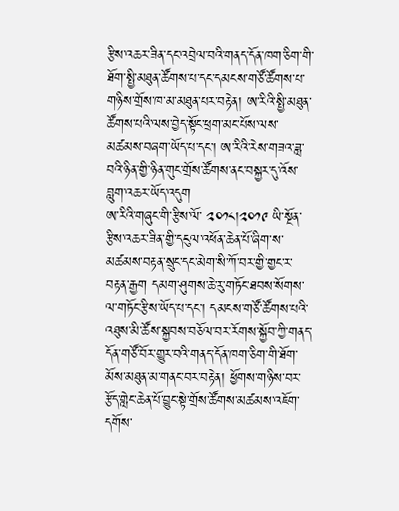རྩིས་འཆར་ཟིན་དང་འབྲེལ་བའི་གནད་དོན་ཁག་ཅིག་གི་ཐོག་སྤྱི་མཐུན་ཚོགས་པ་དང་དམངས་གཙོ་ཚོགས་པ་གཉིས་གྲོས་ཁ་མ་མཐུན་པར་བརྟེན། ཨ་རིའི་སྤྱི་མཐུན་ཚོགས་པའི་ལས་བྱེད་སྟོང་ཕྲག་མང་པོས་ལས་མཚམས་བཞག་ཡོད་པ་དང་། ཨ་རིའི་རེས་གཟའ་ཟླ་བའི་ཉིན་གྱི་ཉིན་གུང་གྲོས་ཚོགས་ནང་བསྐྱར་དུ་འོས་བླུག་འཆར་ཡོད་འདུག
ཨ་རིའི་གཞུང་གི་རྩིས་ལོ་ ༢༠༡༨།༢༠༡༩ ཡི་སྔོན་རྩིས་འཆར་ཟིན་གྱི་དངུལ་འཕོན་ཆེན་པོ་ཞིག་ས་མཚམས་བརྟན་སྲུང་དང་མེག་སི་ཀོ་བར་གྱི་གྱང་ར་བརྟན་རྒྱག དམག་ཤུགས་ཆེ་རུ་གཏོང་ཐབས་སོགས་ལ་གཏོང་རྩིས་ཡོད་པ་དང་། དམངས་གཙོ་ཚོགས་པའི་འཐུས་མི་ཚོས་སྐྱབས་བཅོལ་བར་རོགས་སྐྱོབ་ཀྱི་གནད་དོན་གཙོ་བོར་གྱུར་བའི་གནད་དོན་ཁག་ཅིག་གི་ཐོག་མོས་མཐུན་མ་གནང་བར་བརྟེན། ཕྱོགས་གཉིས་བར་རྩོད་གླེང་ཆེན་པོ་བྱུང་སྟེ་གྲོས་ཚོགས་མཚམས་འཇོག་དགོས་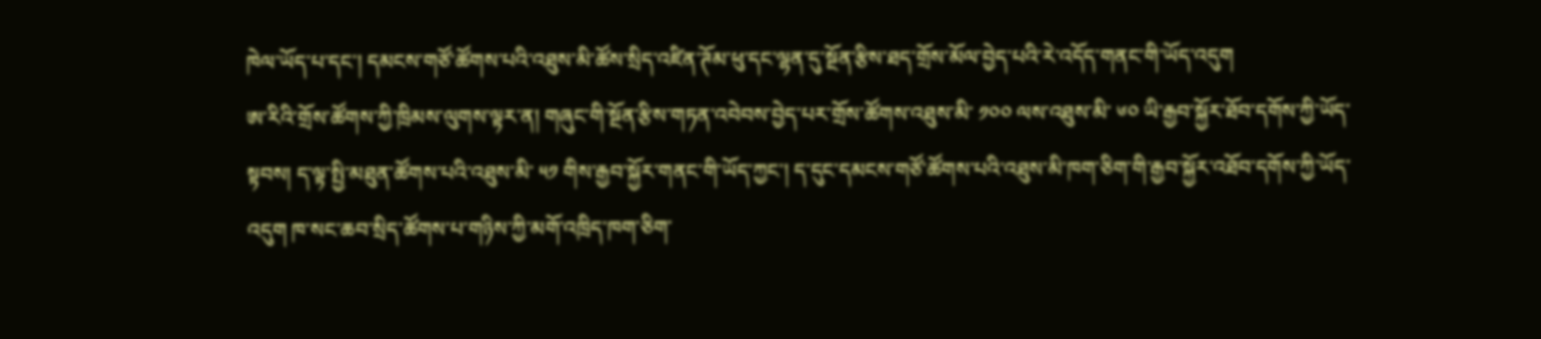ཁེལ་ཡོད་པ་དང་། དམངས་གཙོ་ཚོགས་པའི་འཐུས་མི་ཚོས་སྲིད་འཛིན་ཊོམ་ཕུ་དང་ལྷན་དུ་སྔོན་རྩིས་ཐད་གྲོས་མོལ་བྱེད་པའི་རེ་འདོད་གནང་གི་ཡོད་འདུག
ཨ་རིའི་གྲོས་ཚོགས་ཀྱི་ཁྲིམས་ལུགས་ལྟར་ན། གཞུང་གི་སྔོན་རྩིས་གཏན་འབེབས་བྱེད་པར་གྲོས་ཚོགས་འཐུས་མི་ ༡༠༠ ལས་འཐུས་མི་ ༦༠ ཡི་རྒྱབ་སྐྱོར་ཐོབ་དགོས་ཀྱི་ཡོད་སྟབས། ད་ལྟ་སྤྱི་མཐུན་ཚོགས་པའི་འཐུས་མི་ ༥༡ གིས་རྒྱབ་སྐྱོར་གནང་གི་ཡོད་ཀྱང་། ད་དུང་དམངས་གཙོ་ཚོགས་པའི་འཐུས་མི་ཁག་ཅིག་གི་རྒྱབ་སྐྱོར་འཐོབ་དགོས་ཀྱི་ཡོད་འདུག ཁ་སང་ཆབ་སྲིད་ཚོགས་པ་གཉིས་ཀྱི་མགོ་འཁྲིད་ཁག་ཅིག་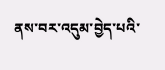ནས་བར་འདུམ་བྱེད་པའི་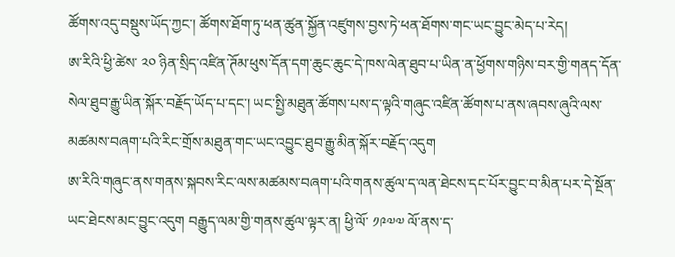ཚོགས་འདུ་བསྡུས་ཡོད་ཀྱང་། ཚོགས་ཐོག་ཏུ་ཕན་ཚུན་སྐྱོན་འཛུགས་བྱས་ཏེ་ཕན་ཐོགས་གང་ཡང་བྱུང་མེད་པ་རེད།
ཨ་རིའི་ཕྱི་ཚེས་ ༢༠ ཉིན་སྲིད་འཛིན་ཊོམ་ཕུས་དོན་དག་ཆུང་ཆུང་དེ་ཁས་ལེན་ཐུབ་པ་ཡིན་ན་ཕྱོགས་གཉིས་བར་གྱི་གནད་དོན་སེལ་ཐུབ་རྒྱུ་ཡིན་སྐོར་བརྗོད་ཡོད་པ་དང་། ཡང་སྤྱི་མཐུན་ཚོགས་པས་ད་ལྟའི་གཞུང་འཛིན་ཚོགས་པ་ནས་ཞབས་ཞུའི་ལས་མཚམས་བཞག་པའི་རིང་གྲོས་མཐུན་གང་ཡང་འབྱུང་ཐུབ་རྒྱུ་མིན་སྐོར་བརྗོད་འདུག
ཨ་རིའི་གཞུང་ནས་གནས་སྐབས་རིང་ལས་མཚམས་བཞག་པའི་གནས་ཚུལ་ད་ལན་ཐེངས་དང་པོར་བྱུང་བ་མིན་པར་དེ་སྔོན་ཡང་ཐེངས་མང་བྱུང་འདུག བརྒྱུད་ལམ་གྱི་གནས་ཚུལ་ལྟར་ན། ཕྱི་ལོ་ ༡༩༧༧ ལོ་ནས་ད་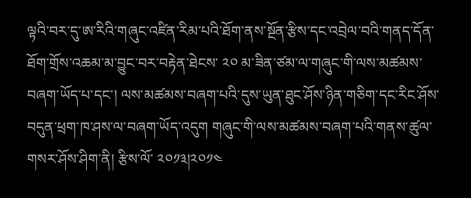ལྟའི་བར་དུ་ཨ་རིའི་གཞུང་འཛིན་རིམ་པའི་ཐོག་ནས་སྔོན་རྩིས་དང་འབྲེལ་བའི་གནད་དོན་ཐོག་གྲོས་འཆམ་མ་བྱུང་བར་བརྟེན་ཐེངས་ ༢༠ མ་ཟིན་ཙམ་ལ་གཞུང་གི་ལས་མཚམས་བཞག་ཡོད་པ་དང་། ལས་མཚམས་བཞག་པའི་དུས་ཡུན་ཐུང་ཤོས་ཉིན་གཅིག་དང་རིང་ཤོས་བདུན་ཕྲག་ཁ་ཤས་ལ་བཞག་ཡོད་འདུག གཞུང་གི་ལས་མཚམས་བཞག་པའི་གནས་ཚུལ་གསར་ཤོས་ཤིག་ནི། རྩིས་ལོ་ ༢༠༡༣།༢༠༡༤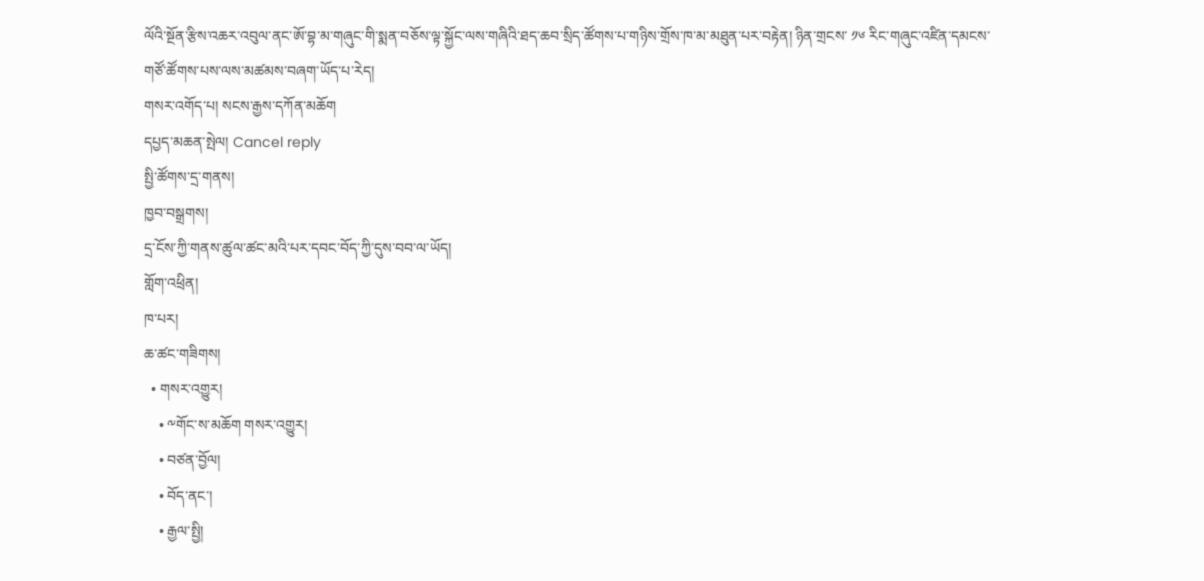ལོའི་སྔོན་རྩིས་འཆར་འབུལ་ནང་ཨོ་བྷ་མ་གཞུང་གི་སྨན་བཅོས་ལྟ་སྐྱོང་ལས་གཞིའི་ཐད་ཆབ་སྲིད་ཚོགས་པ་གཉིས་གྲོས་ཁ་མ་མཐུན་པར་བརྟེན། ཉིན་གྲངས་ ༡༦ རིང་གཞུང་འཛིན་དམངས་གཙོ་ཚོགས་པས་ལས་མཚམས་བཞག་ཡོད་པ་རེད།
གསར་འགོད་པ། སངས་རྒྱས་དཀོན་མཆོག
དཔྱད་མཆན་སྤེལ། Cancel reply
སྤྱི་ཚོགས་དྲ་གནས།
ཁྱབ་བསྒྲགས།
དྲ་ངོས་ཀྱི་གནས་ཚུལ་ཚང་མའི་པར་དབང་བོད་ཀྱི་དུས་བབ་ལ་ཡོད།
གློག་འཕྲིན།
ཁ་པར།
ཆ་ཚང་གཟིགས།
  • གསར་འགྱུར།
    • ༸གོང་ས་མཆོག གསར་འགྱུར།
    • བཙན་བྱོལ།
    • བོད་ནང་།
    • རྒྱལ་སྤྱི།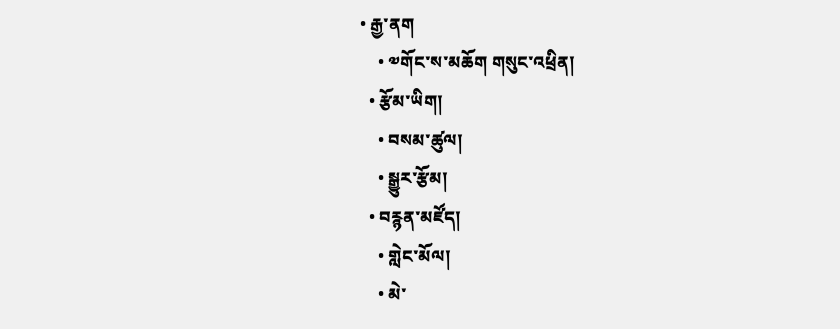• རྒྱ་ནག
    • ༧གོང་ས་མཆོག གསུང་འཕྲིན།
  • རྩོམ་ཡིག།
    • བསམ་ཚུལ།
    • སྒྱུར་རྩོམ།
  • བརྙན་མཛོད།
    • གླེང་མོལ།
    • མེ་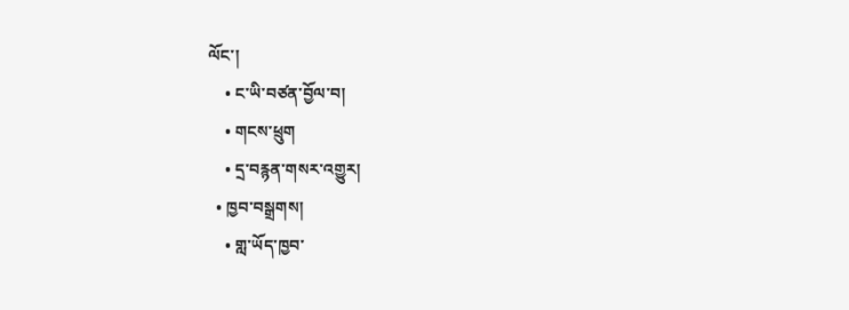ལོང་།
    • ང་ཡི་བཙན་བྱོལ་བ།
    • གངས་ཕྲུག
    • དྲ་བརྙན་གསར་འགྱུར།
  • ཁྱབ་བསྒྲགས།
    • གླ་ཡོད་ཁྱབ་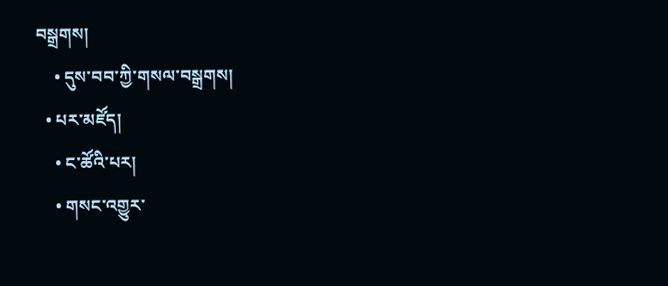བསྒྲགས།
    • དུས་བབ་ཀྱི་གསལ་བསྒྲགས།
  • པར་མཛོད།
    • ང་ཚོའི་པར།
    • གསང་འགྱུར་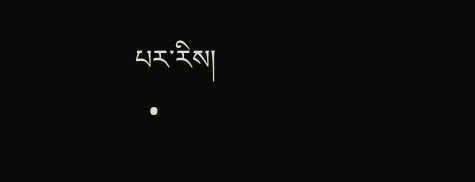པར་རིས།
  •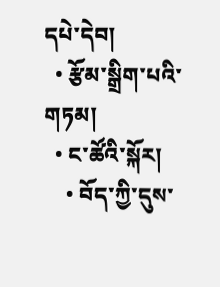དཔེ་དེབ།
  • རྩོམ་སྒྲིག་པའི་གཏམ།
  • ང་ཚོའི་སྐོར།
    • བོད་ཀྱི་དུས་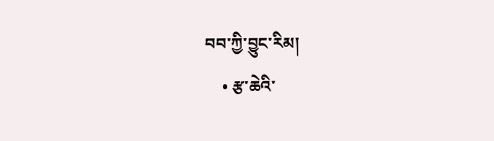བབ་ཀྱི་བྱུང་རིམ།
    • རྩ་ཆེའི་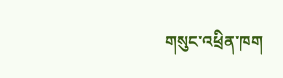གསུང་འཕྲིན་ཁག